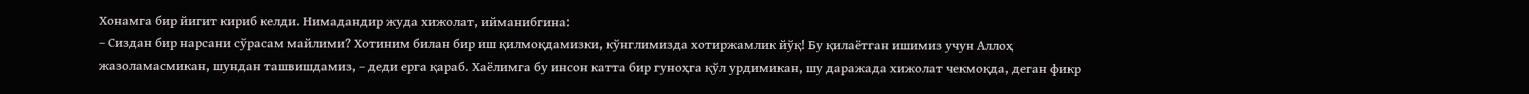Хонамга бир йигит кириб келди. Нимадандир жуда хижолат, ийманибгина:
– Сиздан бир нарсани сўрасам майлими? Хотиним билан бир иш қилмоқдамизки, кўнглимизда хотиржамлик йўқ! Бу қилаётган ишимиз учун Аллоҳ жазоламасмикан, шундан ташвишдамиз, – деди ерга қараб. Хаёлимга бу инсон катта бир гуноҳга қўл урдимикан, шу даражада хижолат чекмоқда, деган фикр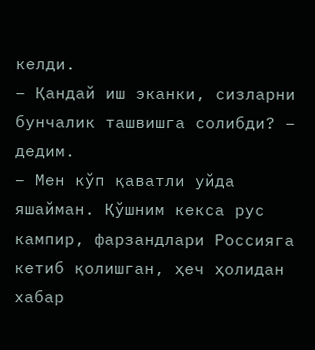келди.
– Қандай иш эканки, сизларни бунчалик ташвишга солибди? – дедим.
– Мен кўп қаватли уйда яшайман. Қўшним кекса рус кампир, фарзандлари Россияга кетиб қолишган, ҳеч ҳолидан хабар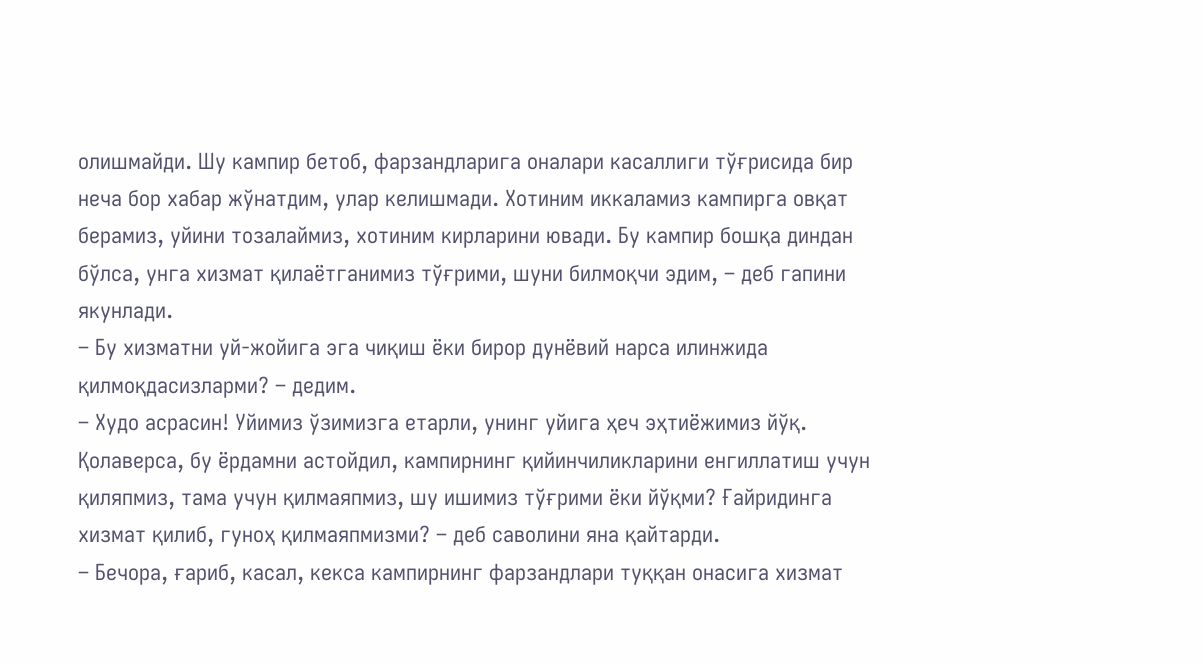олишмайди. Шу кампир бетоб, фарзандларига оналари касаллиги тўғрисида бир неча бор хабар жўнатдим, улар келишмади. Хотиним иккаламиз кампирга овқат берамиз, уйини тозалаймиз, хотиним кирларини ювади. Бу кампир бошқа диндан бўлса, унга хизмат қилаётганимиз тўғрими, шуни билмоқчи эдим, – деб гапини якунлади.
– Бу хизматни уй-жойига эга чиқиш ёки бирор дунёвий нарса илинжида қилмоқдасизларми? – дедим.
– Худо асрасин! Уйимиз ўзимизга етарли, унинг уйига ҳеч эҳтиёжимиз йўқ. Қолаверса, бу ёрдамни астойдил, кампирнинг қийинчиликларини енгиллатиш учун қиляпмиз, тама учун қилмаяпмиз, шу ишимиз тўғрими ёки йўқми? Ғайридинга хизмат қилиб, гуноҳ қилмаяпмизми? – деб саволини яна қайтарди.
– Бечора, ғариб, касал, кекса кампирнинг фарзандлари туққан онасига хизмат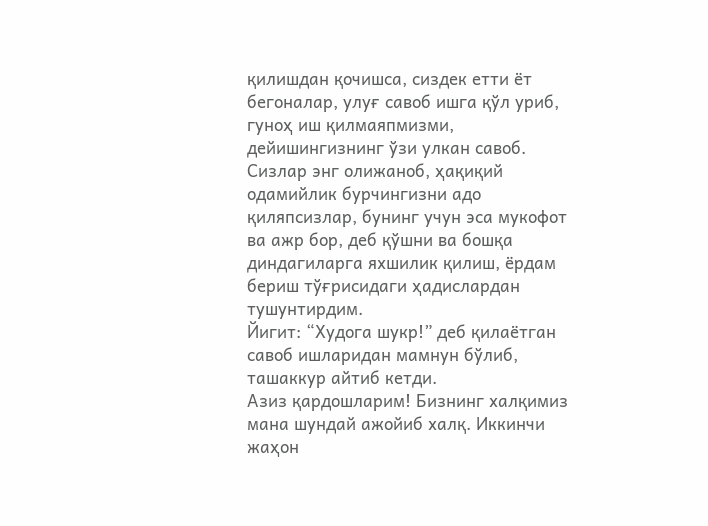қилишдан қочишса, сиздек етти ёт бегоналар, улуғ савоб ишга қўл уриб, гуноҳ иш қилмаяпмизми, дейишингизнинг ўзи улкан савоб. Сизлар энг олижаноб, ҳақиқий одамийлик бурчингизни адо қиляпсизлар, бунинг учун эса мукофот ва ажр бор, деб қўшни ва бошқа диндагиларга яхшилик қилиш, ёрдам бериш тўғрисидаги ҳадислардан тушунтирдим.
Йигит: “Худога шукр!” деб қилаётган савоб ишларидан мамнун бўлиб, ташаккур айтиб кетди.
Азиз қардошларим! Бизнинг халқимиз мана шундай ажойиб халқ. Иккинчи жаҳон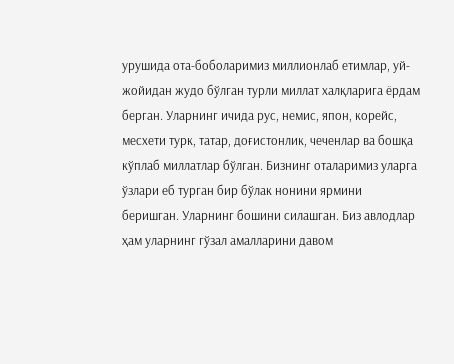урушида ота-боболаримиз миллионлаб етимлар, уй-жойидан жудо бўлган турли миллат халқларига ёрдам берган. Уларнинг ичида рус, немис, япон, корейс, месхети турк, татар, доғистонлик, чеченлар ва бошқа кўплаб миллатлар бўлган. Бизнинг оталаримиз уларга ўзлари еб турган бир бўлак нонини ярмини беришган. Уларнинг бошини силашган. Биз авлодлар ҳам уларнинг гўзал амалларини давом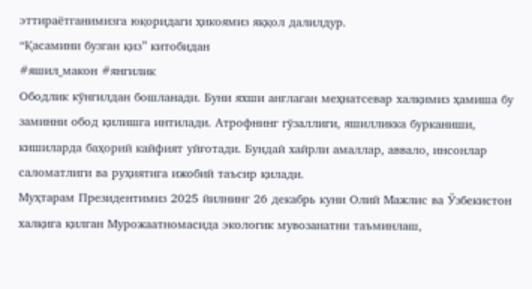эттираётганимизга юқоридаги ҳикоямиз яққол далилдур.
“Қасамини бузган қиз” китобидан
#яшил_макон #янгилик
Ободлик кўнгилдан бошланади. Буни яхши англаган меҳнатсевар халқимиз ҳамиша бу заминни обод қилишга интилади. Атрофнинг гўзаллиги, яшилликка бурканиши, кишиларда баҳорий кайфият уйғотади. Бундай хайрли амаллар, аввало, инсонлар саломатлиги ва руҳиятига ижобий таъсир қилади.
Муҳтарам Президентимиз 2025 йилнинг 26 декабрь куни Олий Мажлис ва Ўзбекистон халқига қилган Мурожаатномасида экологик мувозанатни таъминлаш,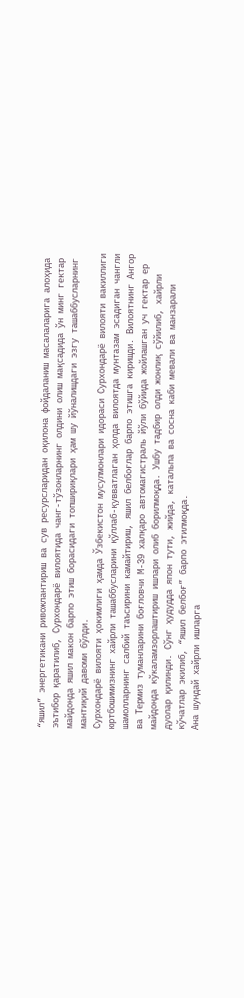“яшил” энергетикани ривожлантириш ва сув ресурсларидан оқилона фойдаланиш масалаларига алоҳида эътибор қаратилиб, Сурхондарё вилоятида чанг-тўзонларнинг олдини олиш мақсадида ўн минг гектар майдонда яшил макон барпо этиш борасидаги топшириқлари ҳам шу йўналишдаги эзгу ташаббусларнинг мантиқий давоми бўлди.
Сурхондарё вилояти ҳокимлиги ҳамда Ўзбекистон мусулмонлари идораси Сурхондарё вилояти вакиллиги юртбошимизнинг хайрли ташаббусларини қўллаб-қувватлаган ҳолда вилоятда мунтазам эсадиган чангли шамолларнинг салбий таъсирини камайтириш, яшил белбоғлар барпо этишга киришди. Вилоятнинг Ангор ва Термиз туманларини боғловчи М-39 халқаро автомагистраль йўли бўйида жойлашган уч гектар ер майдонда кўкаламзорлаштириш ишлари олиб борилмоқда. Ушбу тадбир олди жонлиқ сўйилиб, хайрли дуолар қилинди. Сўнг ҳудудда япон тути, жийда, катальпа ва сосна каби мевали ва манзарали кўчатлар экилиб, “яшил белбоғ” барпо этилмоқда.
Ана шундай хайрли ишларга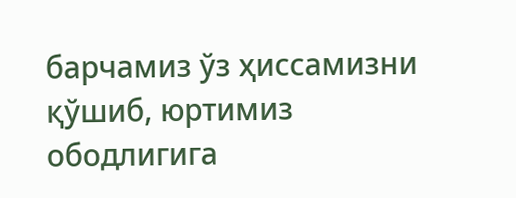барчамиз ўз ҳиссамизни қўшиб, юртимиз ободлигига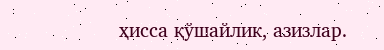ҳисса қўшайлик, азизлар.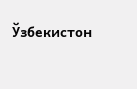Ўзбекистон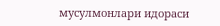мусулмонлари идораси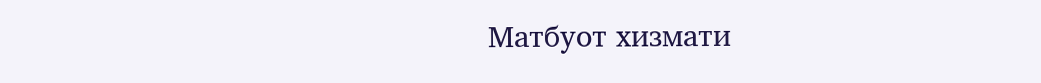Матбуот хизмати